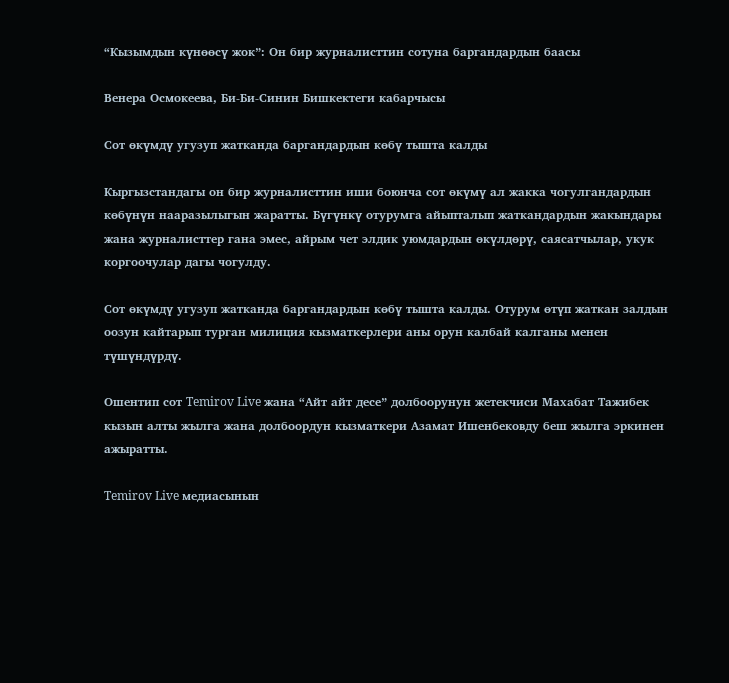“Кызымдын күнөөсү жок”: Он бир журналисттин сотуна баргандардын баасы

Венера Осмокеева, Би-Би-Синин Бишкектеги кабарчысы

Сот өкүмдү угузуп жатканда баргандардын көбү тышта калды

Кыргызстандагы он бир журналисттин иши боюнча сот өкүмү ал жакка чогулгандардын көбүнүн нааразылыгын жаратты. Бүгүнкү отурумга айыпталып жаткандардын жакындары жана журналисттер гана эмес, айрым чет элдик уюмдардын өкүлдөрү, саясатчылар, укук коргоочулар дагы чогулду.

Сот өкүмдү угузуп жатканда баргандардын көбү тышта калды. Отурум өтүп жаткан залдын оозун кайтарып турган милиция кызматкерлери аны орун калбай калганы менен түшүндүрдү.

Ошентип сот Temirov Live жана “Айт айт десе” долбоорунун жетекчиси Махабат Тажибек кызын алты жылга жана долбоордун кызматкери Азамат Ишенбековду беш жылга эркинен ажыратты.

Temirov Live медиасынын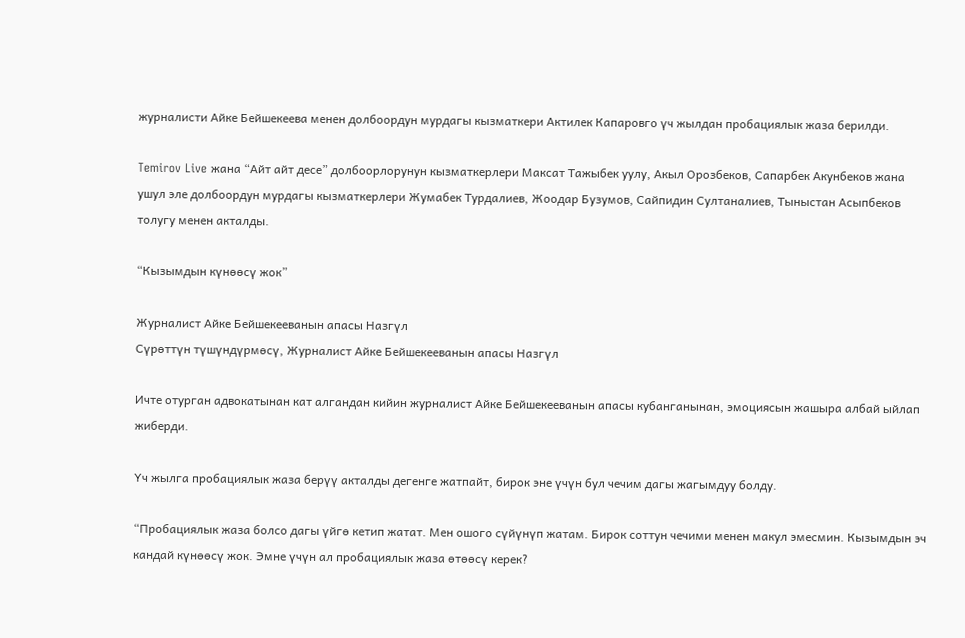журналисти Айке Бейшекеева менен долбоордун мурдагы кызматкери Актилек Капаровго үч жылдан пробациялык жаза берилди.

Temirov Live жана “Айт айт десе” долбоорлорунун кызматкерлери Максат Тажыбек уулу, Акыл Орозбеков, Сапарбек Акунбеков жана ушул эле долбоордун мурдагы кызматкерлери Жумабек Турдалиев, Жоодар Бузумов, Сайпидин Султаналиев, Тыныстан Асыпбеков толугу менен акталды.

“Кызымдын күнөөсү жок”

Журналист Айке Бейшекееванын апасы Назгүл
Сүрөттүн түшүндүрмөсү, Журналист Айке Бейшекееванын апасы Назгүл

Ичте отурган адвокатынан кат алгандан кийин журналист Айке Бейшекееванын апасы кубанганынан, эмоциясын жашыра албай ыйлап жиберди.

Үч жылга пробациялык жаза берүү акталды дегенге жатпайт, бирок эне үчүн бул чечим дагы жагымдуу болду.

“Пробациялык жаза болсо дагы үйгө кетип жатат. Мен ошого сүйүнүп жатам. Бирок соттун чечими менен макул эмесмин. Кызымдын эч кандай күнөөсү жок. Эмне үчүн ал пробациялык жаза өтөөсү керек?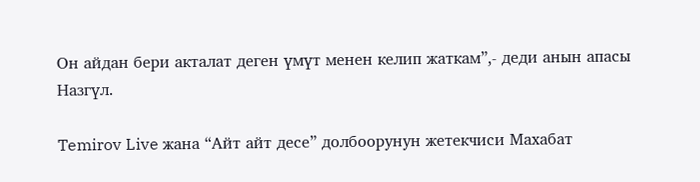Он айдан бери акталат деген үмүт менен келип жаткам”,- деди анын апасы Назгүл.

Temirov Live жана “Айт айт десе” долбоорунун жетекчиси Махабат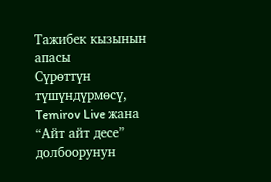Тажибек кызынын апасы
Сүрөттүн түшүндүрмөсү, Temirov Live жана “Айт айт десе” долбоорунун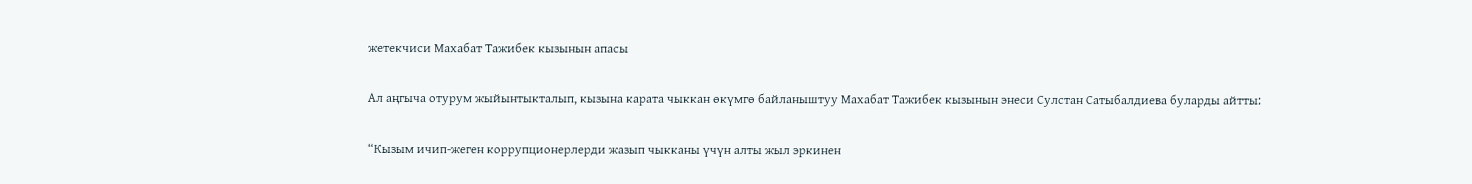жетекчиси Махабат Тажибек кызынын апасы

Ал аңгыча отурум жыйынтыкталып, кызына карата чыккан өкүмгө байланыштуу Махабат Тажибек кызынын энеси Сулстан Сатыбалдиева буларды айтты:

“Кызым ичип-жеген коррупционерлерди жазып чыкканы үчүн алты жыл эркинен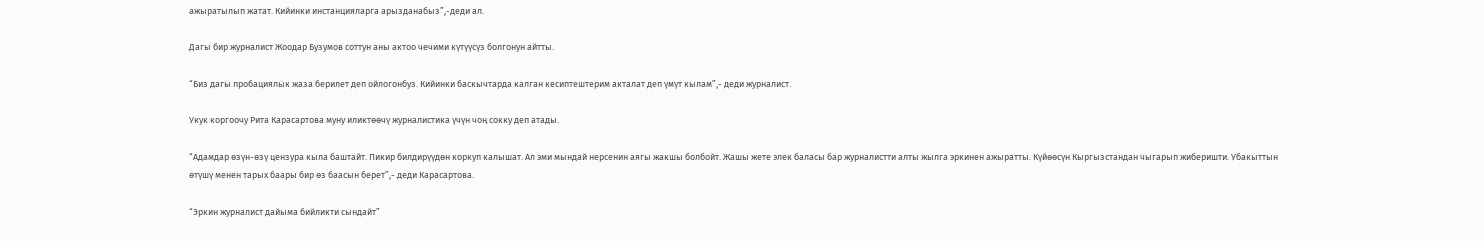ажыратылып жатат. Кийинки инстанцияларга арызданабыз”,-деди ал.

Дагы бир журналист Жоодар Бузумов соттун аны актоо чечими күтүүсүз болгонун айтты.

“Биз дагы пробациялык жаза берилет деп ойлогонбуз. Кийинки баскычтарда калган кесиптештерим акталат деп үмүт кылам”,- деди журналист.

Укук коргоочу Рита Карасартова муну иликтөөчү журналистика үчүн чоң сокку деп атады.

“Адамдар өзүн-өзү цензура кыла баштайт. Пикир билдирүүдөн коркуп калышат. Ал эми мындай нерсенин аягы жакшы болбойт. Жашы жете элек баласы бар журналистти алты жылга эркинен ажыратты. Күйөөсүн Кыргызстандан чыгарып жиберишти. Убакыттын өтүшү менен тарых баары бир өз баасын берет”,- деди Карасартова.

“Эркин журналист дайыма бийликти сындайт”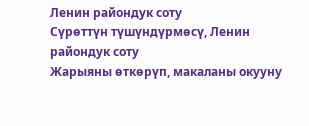Ленин райондук соту
Сүрөттүн түшүндүрмөсү, Ленин райондук соту
Жарыяны өткөрүп, макаланы окууну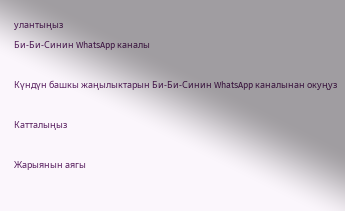улантыңыз
Би-Би-Синин WhatsApp каналы

Күндүн башкы жаңылыктарын Би-Би-Синин WhatsApp каналынан окуңуз

Катталыңыз

Жарыянын аягы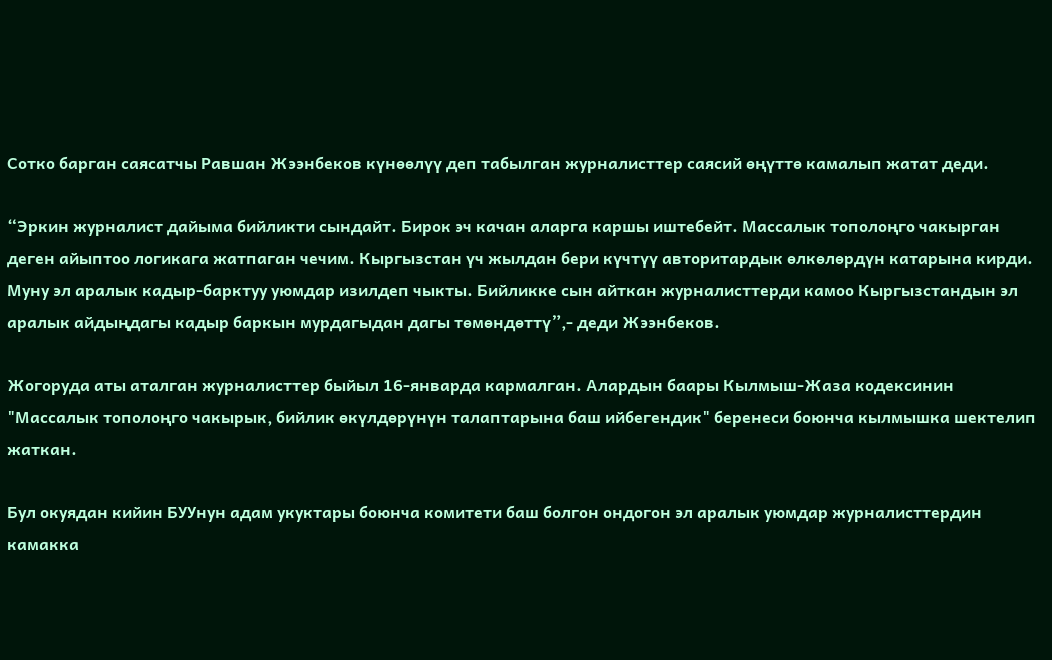Сотко барган саясатчы Равшан Жээнбеков күнөөлүү деп табылган журналисттер саясий өңүттө камалып жатат деди.

“Эркин журналист дайыма бийликти сындайт. Бирок эч качан аларга каршы иштебейт. Массалык тополоңго чакырган деген айыптоо логикага жатпаган чечим. Кыргызстан үч жылдан бери күчтүү авторитардык өлкөлөрдүн катарына кирди. Муну эл аралык кадыр-барктуу уюмдар изилдеп чыкты. Бийликке сын айткан журналисттерди камоо Кыргызстандын эл аралык айдыңдагы кадыр баркын мурдагыдан дагы төмөндөттү”,- деди Жээнбеков.

Жогоруда аты аталган журналисттер быйыл 16-январда кармалган. Алардын баары Кылмыш-Жаза кодексинин "Массалык тополоңго чакырык, бийлик өкүлдөрүнүн талаптарына баш ийбегендик" беренеси боюнча кылмышка шектелип жаткан.

Бул окуядан кийин БУУнун адам укуктары боюнча комитети баш болгон ондогон эл аралык уюмдар журналисттердин камакка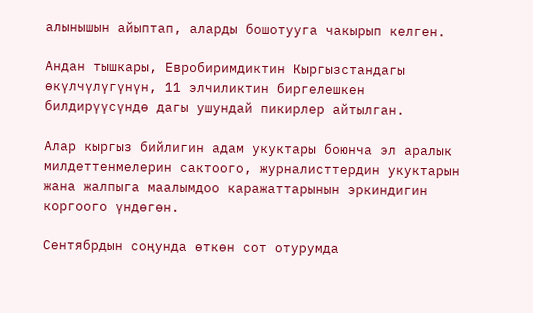алынышын айыптап, аларды бошотууга чакырып келген.

Андан тышкары, Евробиримдиктин Кыргызстандагы өкүлчүлүгүнүн, 11 элчиликтин биргелешкен билдирүүсүндө дагы ушундай пикирлер айтылган.

Алар кыргыз бийлигин адам укуктары боюнча эл аралык милдеттенмелерин сактоого, журналисттердин укуктарын жана жалпыга маалымдоо каражаттарынын эркиндигин коргоого үндөгөн.

Сентябрдын соңунда өткөн сот отурумда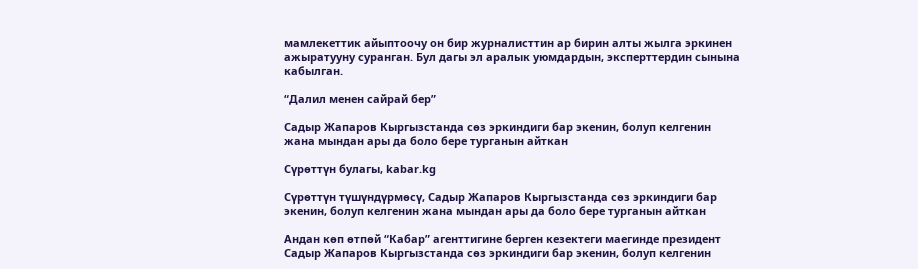мамлекеттик айыптоочу он бир журналисттин ар бирин алты жылга эркинен ажыратууну суранган. Бул дагы эл аралык уюмдардын, эксперттердин сынына кабылган.

“Далил менен сайрай бер”

Садыр Жапаров Кыргызстанда сөз эркиндиги бар экенин, болуп келгенин жана мындан ары да боло бере турганын айткан

Сүрөттүн булагы, kabar.kg

Сүрөттүн түшүндүрмөсү, Садыр Жапаров Кыргызстанда сөз эркиндиги бар экенин, болуп келгенин жана мындан ары да боло бере турганын айткан

Андан көп өтпөй “Кабар” агенттигине берген кезектеги маегинде президент Садыр Жапаров Кыргызстанда сөз эркиндиги бар экенин, болуп келгенин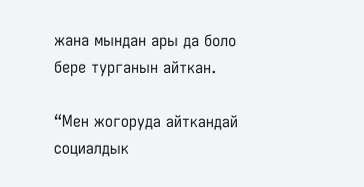жана мындан ары да боло бере турганын айткан.

“Мен жогоруда айткандай социалдык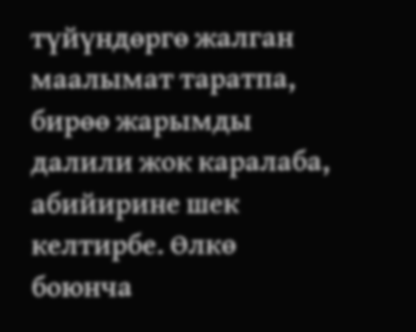түйүндөргө жалган маалымат таратпа, бирөө жарымды далили жок каралаба, абийирине шек келтирбе. Өлкө боюнча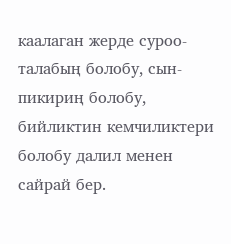каалаган жерде суроо-талабың болобу, сын-пикириң болобу, бийликтин кемчиликтери болобу далил менен сайрай бер.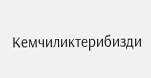Кемчиликтерибизди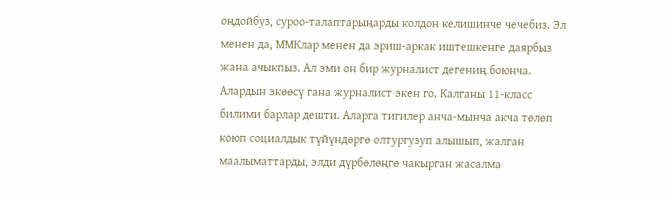оңдойбуз, суроо-талаптарыңарды колдон келишинче чечебиз. Эл менен да, ММКлар менен да эриш-аркак иштешкенге даярбыз жана ачыкпыз. Ал эми он бир журналист дегениң боюнча. Алардын экөөсү гана журналист экен го. Калганы 11-класс билими барлар дешти. Аларга тигилер анча-мынча акча төлөп коюп социалдык түйүндөргө олтургузуп алышып, жалган маалыматтарды, элди дүрбөлөңгө чакырган жасалма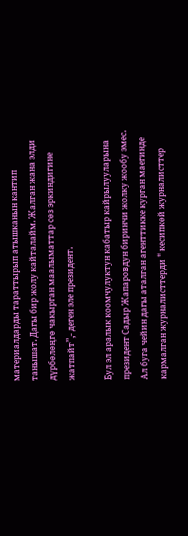материалдарды тараттырып атышканын кантип танышат. Дагы бир жолу кайталайм. Жалган жана элди дүрбөлөңгө чакырган маалыматтар сөз эркиндигине жатпайт”,- деген эле президент.

Бул эл аралык коомчулуктун кабатыр кайрылууларына президент Садыр Жапаровдун биринчи жолку жообу эмес. Ал буга чейин дагы аталган агенттикке курган маегинде кармалган журналисттерди " кесипкөй журналисттер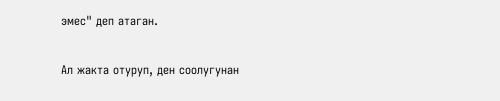эмес" деп атаган.

Ал жакта отуруп, ден соолугунан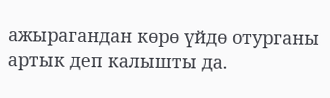ажырагандан көрө үйдө отурганы артык деп калышты да.